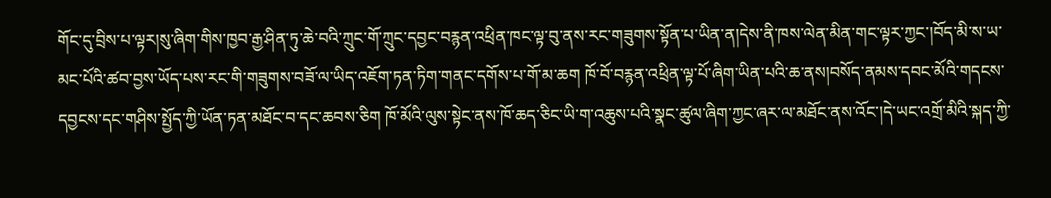གོང་དུ་བྲིས་པ་ལྟར།སུ་ཞིག་གིས་ཁྱབ་རྒྱ་ཤིན་ཏུ་ཆེ་བའི་ཀྲུང་གོ་ཀྲུང་དབྱང་བརྙན་འཕྲིན་ཁང་ལྟ་བུ་ནས་རང་གཟུགས་སྟོན་པ་ཡིན་ན།དེས་ནི་ཁས་ལེན་མིན་གང་ལྟར་ཀྱང་།བོད་མི་ས་ཡ་མང་པོའི་ཚབ་བྱས་ཡོད་པས་རང་གི་གཟུགས་བཟོ་ལ་ཡིད་འཇོག་ཏན་ཏིག་གནང་དགོས་པ་གོ་མ་ཆག ཁོ་བོ་བརྙན་འཕྲིན་ལྟ་པོ་ཞིག་ཡིན་པའི་ཆ་ནས།བསོད་ནམས་དབང་མོའི་གདངས་དབྱངས་དང་གཤིས་སྤྱོད་ཀྱི་ཡོན་ཏན་མཐོང་བ་དང་ཆབས་ཅིག ཁོ་མོའི་ལུས་སྟེང་ནས་ཁོ་ཆད་ཅིང་ཡི་ག་འཆུས་པའི་སྣང་ཚུལ་ཞིག་ཀྱང་ཞར་ལ་མཐོང་ནས་འོང་།དེ་ཡང་འགྲོ་མིའི་སྐད་ཀྱི་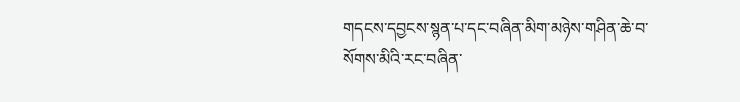གདངས་དབྱངས་སྙན་པ་དང་བཞིན་མིག་མཉེས་གཤིན་ཆེ་བ་སོགས་མིའི་རང་བཞིན་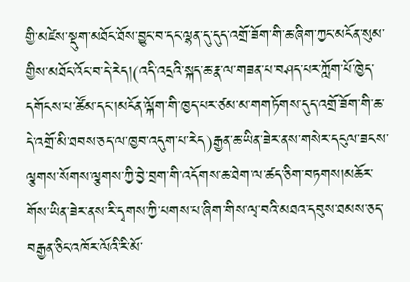གྱི་མཛེས་སྡུག་མཐོང་ཐོས་བྱུང་བ་དང་ལྷན་དུ་དུད་འགྲོ་ཟོག་གི་ཆ་ཞིག་ཀྱང་མངོན་སུམ་གྱིས་མཐོང་འོང་བ་དེ་རེད།(འདི་འདྲའི་སྐད་ཆ་རྣ་ལ་གཟན་པ་བཤད་པར་ཀློག་པོ་ཁྱེད་དགོངས་པ་ཚོམ་དང་།མངོན་ལྐོག་གི་ཁྱད་པར་ཙམ་མ་གགཏོགས་དུད་འགྲོ་ཟོག་གི་ཆ་དེ་འགྲོ་མི་ཐབས་ཅད་ལ་ཁྱབ་འདུག་པ་རེད)རྒྱན་ཆ་ཡིན་ཟེར་ནས་གསེར་དངུལ་ཟངས་ལྕགས་སོགས་ལྕགས་ཀྱི་བྱེ་བྲག་གི་འདོགས་ཆ་ཐེག་ལ་ཚད་ཅིག་བཏགས།མཆོར་གོས་ཡིན་ཟེར་ནས་རི་དྭགས་ཀྱི་པགས་པ་ཞིག་གིས་ལྭ་བའི་མཐའ་དབུས་ཐམས་ཅད་བརྒྱན་ཅིང་འཁོར་ལོའི་རི་མོ་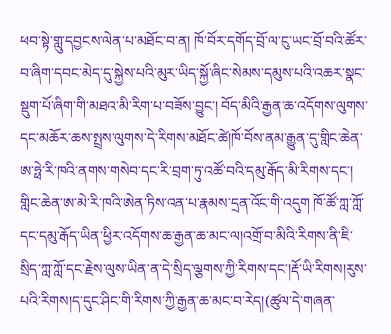ཕབ་སྟེ་གླུ་དབྱངས་ལེན་པ་མཐོང་བ་ན། ཁོ་བོར་དགོད་བྲོ་ལ་ངུ་ཡང་བྲོ་བའི་ཚོར་བ་ཞིག་དབང་མེད་དུ་སྐྱེས་པའི་མུར་ཡིད་སྐྱོ་ཞིང་སེམས་དམུས་པའི་འཆར་སྣང་སྡུག་པོ་ཞིག་གི་མཐའ་མི་རིག་པ་བཟོས་བྱུང་། བོད་མིའི་རྒྱན་ཆ་འདོགས་ལུགས་དང་མཆོར་ཆས་སྤྲས་ལུགས་དེ་རིགས་མཐོང་ཚེ།ཁོ་བོས་ནམ་རྒྱུན་དུ་གླིང་ཆེན་ཨ་ཧྥེ་རི་ཁའི་ནགས་གསེབ་དང་རི་བྲག་ཏུ་འཚོ་བའི་དམུ་རྒོད་མི་རིགས་དང་། གླིང་ཆེན་ཨ་མེ་རི་ཁའི་ཨེན་ཏིས་འན་པ་རྣམས་དྲན་འོང་གི་འདུག ཁོ་ཚོ་ཀླ་ཀློ་དང་དམུ་རྒོད་ཡིན་ཕྱིར་འདོགས་ཆ་རྒྱན་ཆ་མང་ལ།འགྲོ་བ་མིའི་རིགས་ནི་ཇི་སྲིད་ཀླ་ཀློ་དང་རྗེས་ལུས་ཡིན་ན་དེ་སྲིད་ལྕགས་ཀྱི་རིགས་དང་།རྡོ་ཡི་རིགས།རུས་པའི་རིགས།ད་དུང་ཤིང་གི་རིགས་ཀྱི་རྒྱན་ཆ་མང་བ་རེད།(ཚུལ་དེ་གཞན་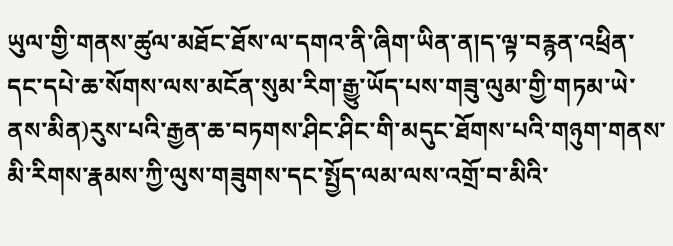ཡུལ་གྱི་གནས་ཚུལ་མཐོང་ཐོས་ལ་དགའ་ནི་ཞིག་ཡིན་ན།ད་ལྟ་བརྙན་འཕྲིན་དང་དཔེ་ཆ་སོགས་ལས་མངོན་སུམ་རིག་རྒྱུ་ཡོད་པས་གཟུ་ལུམ་གྱི་གཏམ་ཡེ་ནས་མིན)རུས་པའི་རྒྱན་ཆ་བཏགས་ཤིང་ཤིང་གི་མདུང་ཐོགས་པའི་གཉུག་གནས་མི་རིགས་རྣམས་ཀྱི་ལུས་གཟུགས་དང་སྤྱོད་ལམ་ལས་འགྲོ་བ་མིའི་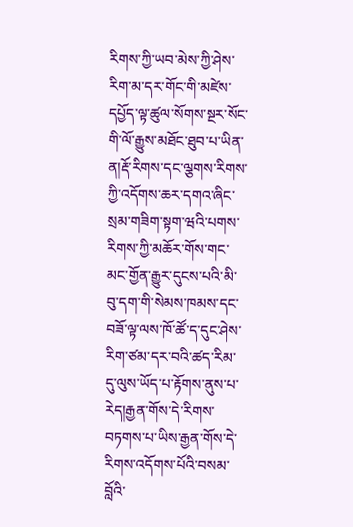རིགས་ཀྱི་ཡབ་མེས་ཀྱི་ཤེས་རིག་མ་དར་གོང་གི་མཛེས་དཔྱོད་ལྟ་ཚུལ་སོགས་སྔར་སོང་གི་ལོ་རྒྱུས་མཐོང་ཐུབ་པ་ཡིན་ན།རྡོ་རིགས་དང་ལྕགས་རིགས་ཀྱི་འདོགས་ཆར་དགའ་ཞིང་སྲམ་གཟིག་སྟག་ཝའི་པགས་རིགས་ཀྱི་མཆོར་གོས་གང་མང་གྱོན་རྒྱུར་དུངས་པའི་མི་བུ་དག་གི་སེམས་ཁམས་དང་བཟོ་ལྟ་ལས་ཁོ་ཚོ་ད་དུང་ཤེས་རིག་ཙམ་དར་བའི་ཚད་རིམ་དུ་ལུས་ཡོད་པ་རྟོགས་ནུས་པ་རེད།རྒྱན་གོས་དེ་རིགས་བཏགས་པ་ཡིས་རྒྱན་གོས་དེ་རིགས་འདོགས་པོའི་བསམ་བློའི་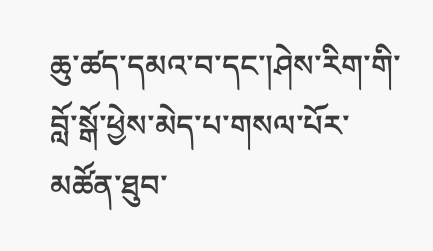ཆུ་ཚད་དམའ་བ་དང་།ཤེས་རིག་གི་བློ་སྒོ་ཕྱེས་མེད་པ་གསལ་པོར་མཚོན་ཐུབ་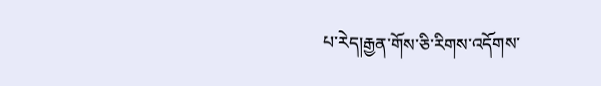པ་རེད།རྒྱན་གོས་ཅི་རིགས་འདོགས་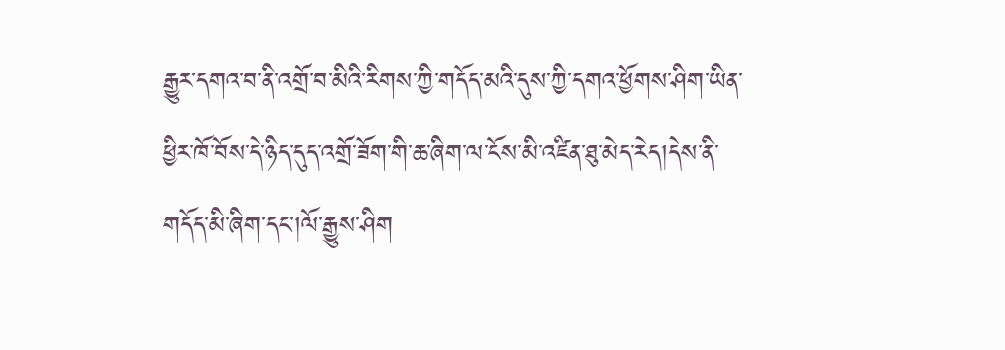རྒྱུར་དགའ་བ་ནི་འགྲོ་བ་མིའི་རིགས་ཀྱི་གདོད་མའི་དུས་ཀྱི་དགའ་ཕྱོགས་ཤིག་ཡིན་ཕྱིར་ཁོ་བོས་དེ་ཉིད་དུད་འགྲོ་ཟོག་གི་ཆ་ཞིག་ལ་ངོས་མི་འཛིན་ཐུ་མེད་རེད།དེས་ནི་གདོད་མི་ཞིག་དང་།ལོ་རྒྱུས་ཤིག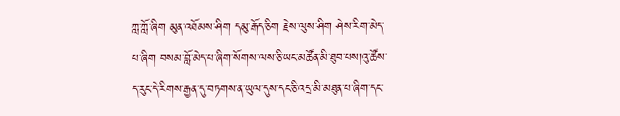ཀླ་ཀློ་ཞིག མུན་འཐོམས་ཤིག དམུ་རྒོད་ཅིག རྗེས་ལུས་ཤིག ཤེས་རིག་མེད་པ་ཞིག བསམ་བློ་མེད་པ་ཞིག་སོགས་ལས་ཅི་ཡང་མཚོན་མི་ཐུབ་པས།འུ་ཚོས་ད་རུང་དེ་རིགས་རྒྱན་དུ་བཏགས་ན་ཡུལ་དུས་དང་ཅི་འདྲ་མི་མཐུན་པ་ཞིག་དང་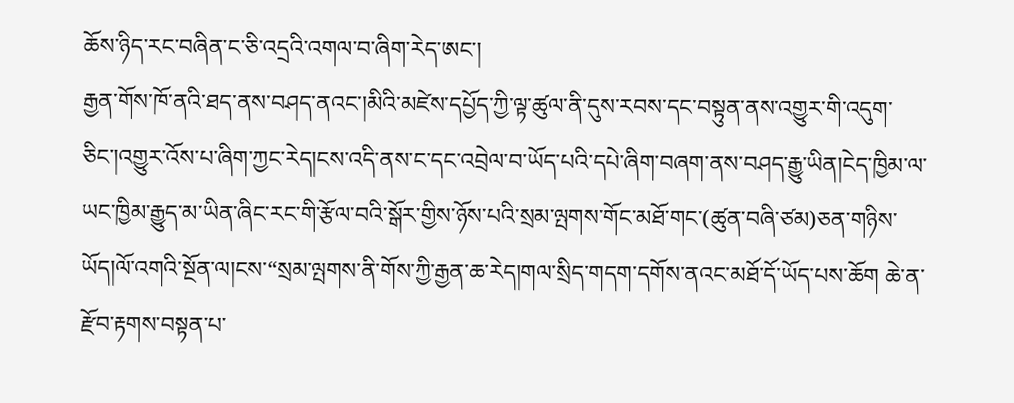ཆོས་ཉིད་རང་བཞིན་ང་ཅི་འདྲའི་འགལ་བ་ཞིག་རེད་ཨང་།
རྒྱན་གོས་ཁོ་ནའི་ཐད་ནས་བཤད་ནའང་།མིའི་མཛེས་དཔྱོད་ཀྱི་ལྟ་ཚུལ་ནི་དུས་རབས་དང་བསྟུན་ནས་འགྱུར་གི་འདུག་ཅིང་།འགྱུར་འོས་པ་ཞིག་ཀྱང་རེད།ངས་འདི་ནས་ང་དང་འབྲེལ་བ་ཡོད་པའི་དཔེ་ཞིག་བཞག་ནས་བཤད་རྒྱུ་ཡིན།ངེད་ཁྱིམ་ལ་ཡང་ཁྱིམ་རྒྱུད་མ་ཡིན་ཞིང་རང་གི་རྩོལ་བའི་སྒོར་གྱིས་ཉོས་པའི་སྲམ་ལྤགས་གོང་མཐོ་གང་(ཚུན་བཞི་ཙམ)ཅན་གཉིས་ཡོད།ལོ་འགའི་སྔོན་ལ།ངས་“སྲམ་ལྤགས་ནི་གོས་ཀྱི་རྒྱན་ཆ་རེད།གལ་སྲིད་གདག་དགོས་ནའང་མཐོ་དོ་ཡོད་པས་ཆོག ཆེ་ན་རྫོབ་རྟགས་བསྟན་པ་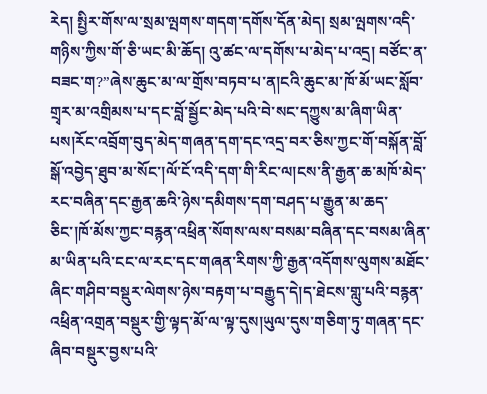རེད། སྤྱིར་གོས་ལ་སྲམ་ལྤགས་གདག་དགོས་དོན་མེད། སྲམ་ལྤགས་འདི་གཉིས་ཀྱིས་གོ་ཅི་ཡང་མི་ཆོད། འུ་ཚང་ལ་དགོས་པ་མེད་པ་འདྲ། བཙོང་ན་བཟང་ག?”ཞེས་ཆུང་མ་ལ་གྲོས་བཏབ་པ་ན།ངའི་ཆུང་མ་ཁོ་མོ་ཡང་སློབ་གྲྭར་མ་འགྲིམས་པ་དང་བློ་སྦྱོང་མེད་པའི་བེ་སང་དཀྱུས་མ་ཞིག་ཡིན་པས།རོང་འབྲོག་བུད་མེད་གཞན་དག་དང་འདྲ་བར་ཅིས་ཀྱང་གོ་བསྐོན་བློ་སྒོ་འབྱེད་ཐུབ་མ་སོང་།ལོ་ངོ་འདི་དག་གི་རིང་ལ།ངས་ནི་རྒྱན་ཆ་མཁོ་མེད་རང་བཞིན་དང་རྒྱན་ཆའི་ཉེས་དམིགས་དག་བཤད་པ་རྒྱུན་མ་ཆད་ཅིང་།ཁོ་མོས་ཀྱང་བརྙན་འཕྲིན་སོགས་ལས་བསམ་བཞིན་དང་བསམ་ཞིན་མ་ཡིན་པའི་ངང་ལ་རང་དང་གཞན་རིགས་ཀྱི་རྒྱན་འདོགས་ལུགས་མཐོང་ཞིང་གཤིབ་བསྡུར་ལེགས་ཉེས་བརྟག་པ་བརྒྱུད་དེ།ད་ཐེངས་གླུ་པའི་བརྙན་འཕྲིན་འགྲན་བསྡུར་གྱི་ལྟད་མོ་ལ་ལྟ་དུས།ཡུལ་དུས་གཅིག་ཏུ་གཞན་དང་ཞིབ་བསྡུར་བྱས་པའི་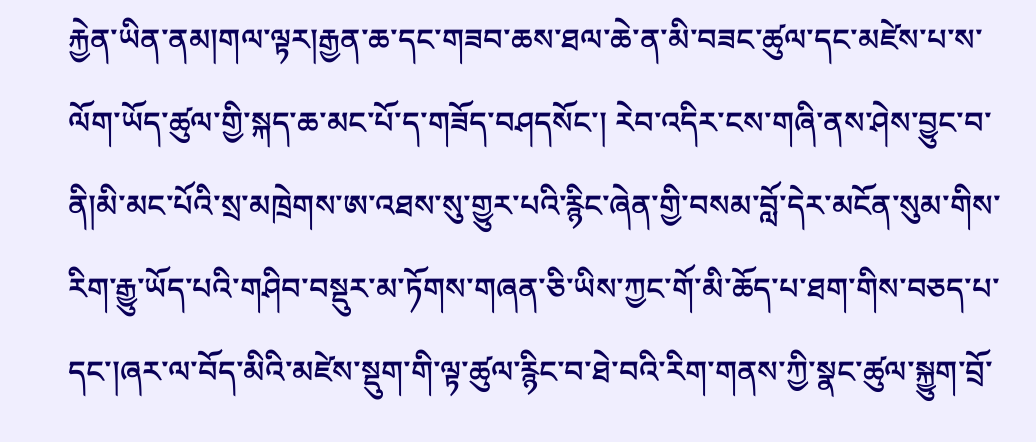རྐྱེན་ཡིན་ནམ།གལ་ལྟར།རྒྱན་ཆ་དང་གཟབ་ཆས་ཐལ་ཆེ་ན་མི་བཟང་ཚུལ་དང་མཛེས་པ་ས་ལོག་ཡོད་ཚུལ་གྱི་སྐད་ཆ་མང་པོ་ད་གཟོད་བཤདསོང་། རེབ་འདིར་ངས་གཞི་ནས་ཤེས་བྱུང་བ་ནི།མི་མང་པོའི་སྲ་མཁྲེགས་ཨ་འཐས་སུ་གྱུར་པའི་རྙིང་ཞེན་གྱི་བསམ་བློ་དེར་མངོན་སུམ་གིས་རིག་རྒྱུ་ཡོད་པའི་གཤིབ་བསྡུར་མ་ཏོགས་གཞན་ཅི་ཡིས་ཀྱང་གོ་མི་ཆོད་པ་ཐག་གིས་བཅད་པ་དང་།ཞར་ལ་བོད་མིའི་མཛེས་སྡུག་གི་ལྟ་ཚུལ་རྙིང་བ་ཐེ་བའི་རིག་གནས་ཀྱི་སྣང་ཚུལ་སྐྱུག་བྲོ་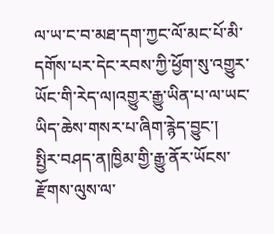ལ་ཡ་ང་བ་མཐ་དག་ཀྱང་ལོ་མང་པོ་མི་དགོས་པར་དེང་རབས་ཀྱི་ཕྱོག་སུ་འགྱུར་ཡོང་གི་རེད་ལ།འགྱུར་རྒྱུ་ཡིན་པ་ལ་ཡང་ཡིད་ཆེས་གསར་པ་ཞིག་རྙེད་བྱུང་།
སྤྱིར་བཤད་ན།ཁྱིམ་གྱི་རྒྱུ་ནོར་ཡོངས་རྫོགས་ལུས་ལ་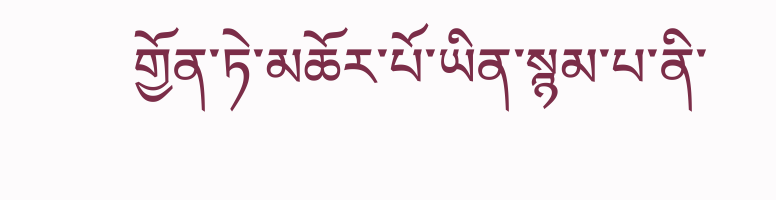གྱོན་ཏེ་མཆོར་པོ་ཡིན་སྙམ་པ་ནི་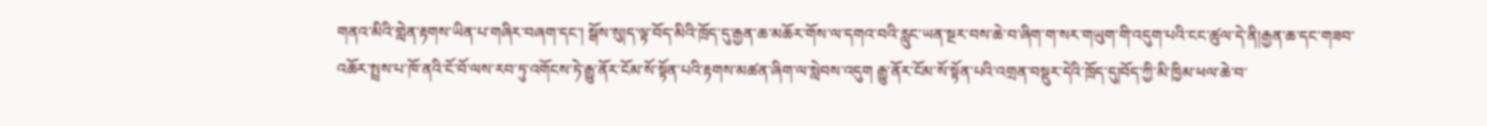གནའ་མིའི་གླེན་རྟགས་ཡིན་པ་གཞིར་བཞག་དང་། སྒོས་སུ།ད་ལྟ་བོད་མིའི་ཁྲོད་དུ་རྒྱན་ཆ་མཆོར་གོས་ལ་དགའ་བའི་རླུང་ཡན་སྔར་བས་ཆེ་བ་ཞིག་ག་སར་གཡུག་གི་འདུག་པའི་ངང་ཚུལ་དེ་ནི།རྒྱན་ཆ་དང་གཟབ་འཆོར་སྤྲས་པ་ཁོ་ནའི་ངོ་བོ་ལས་རབ་ཏུ་འགོངས་ཏེ་རྒྱུ་ནོར་ངོམ་སོ་སྟོན་པའི་རྟགས་མཚན་ཞིག་ལ་སླེབས་འདུག རྒྱུ་ནོར་ངོམ་སོ་སྟོན་པའི་འགྲན་བསྡུར་དེའི་ཁྲོད་དུ།བོད་ཀྱི་མི་ཁྱིམ་ཕལ་ཆེ་བ་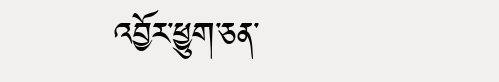འབྱོར་ཕྱུག་ཅན་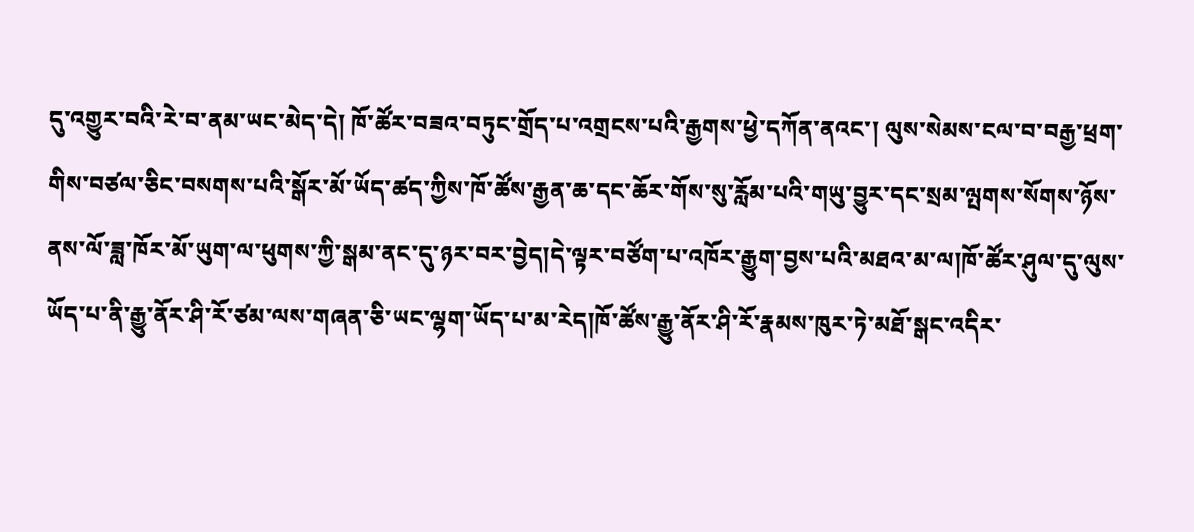དུ་འགྱུར་བའི་རེ་བ་ནམ་ཡང་མེད་དེ། ཁོ་ཚོར་བཟའ་བཏུང་གྲོད་པ་འགྲངས་པའི་རྒྱགས་ཕྱེ་དཀོན་ནའང་། ལུས་སེམས་ངལ་བ་བརྒྱ་ཕྲག་གིས་བཙལ་ཅིང་བསགས་པའི་སྒོར་མོ་ཡོད་ཚད་ཀྱིས་ཁོ་ཚོས་རྒྱན་ཆ་དང་ཆོར་གོས་སུ་རློམ་པའི་གཡུ་བྱུར་དང་སྲམ་ལྤགས་སོགས་ཉོས་ནས་ལོ་ཟླ་ཁོར་མོ་ཡུག་ལ་ཕུགས་ཀྱི་སྒམ་ནང་དུ་ཉར་བར་བྱེད།དེ་ལྟར་བཙོག་པ་འཁོར་རྒྱུག་བྱས་པའི་མཐའ་མ་ལ།ཁོ་ཚོར་ཤུལ་དུ་ལུས་ཡོད་པ་ནི་རྒྱུ་ནོར་ཤི་རོ་ཙམ་ལས་གཞན་ཅི་ཡང་ལྷག་ཡོད་པ་མ་རེད།ཁོ་ཚོས་རྒྱུ་ནོར་ཤི་རོ་རྣམས་ཁུར་ཏེ་མཐོ་སྒང་འདིར་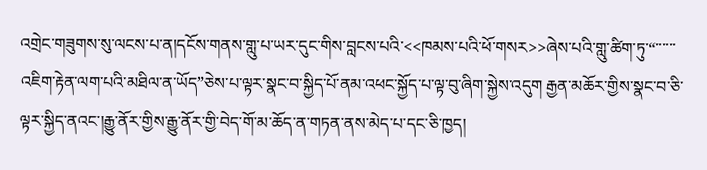འགྲེང་གཟུགས་སུ་ལངས་པ་ན།དངོས་གནས་གླུ་པ་ཡར་དུང་གིས་བླངས་པའི་<<ཁམས་པའི་ཕོ་གསར>>ཞེས་པའི་གླུ་ཚིག་ཏུ་“་་་་་་འཇིག་རྟེན་ལག་པའི་མཐིལ་ན་ཡོད”ཅེས་པ་ལྟར་སྣང་བ་སྐྱིད་པོ་ནམ་འཕང་སྐྱོད་པ་ལྟ་བུ་ཞིག་སྐྱེས་འདུག རྒྱན་མཆོར་གྱིས་སྣང་བ་ཅི་ལྟར་སྐྱིད་ནའང་།རྒྱུ་ནོར་གྱིས་རྒྱུ་ནོར་གྱི་བེད་གོ་མ་ཆོད་ན་གཏན་ནས་མེད་པ་དང་ཅི་ཁྱད།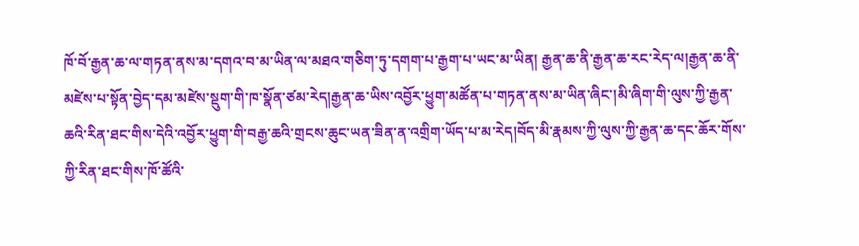ཁོ་བོ་རྒྱན་ཆ་ལ་གཏན་ནས་མ་དགའ་བ་མ་ཡིན་ལ་མཐའ་གཅིག་ཏུ་དགག་པ་རྒྱག་པ་ཡང་མ་ཡིན། རྒྱན་ཆ་ནི་རྒྱན་ཆ་རང་རེད་ལ།རྒྱན་ཆ་ནི་མཛེས་པ་སྟོན་བྱེད་དམ་མཛེས་སྡུག་གི་ཁ་སྣོན་ཙམ་རེད།རྒྱན་ཆ་ཡིས་འབྱོར་ཕྱུག་མཚོན་པ་གཏན་ནས་མ་ཡིན་ཞིང་།མི་ཞིག་གི་ལུས་ཀྱི་རྒྱན་ཆའི་རིན་ཐང་གིས་དེའི་འབྱོར་ཕྱུག་གི་བརྒྱ་ཆའི་གྲངས་ཆུང་ཡན་ཟིན་ན་འགྲིག་ཡོད་པ་མ་རེད།བོད་མི་རྣམས་ཀྱི་ལུས་ཀྱི་རྒྱན་ཆ་དང་ཆོར་གོས་ཀྱི་རིན་ཐང་གིས་ཁོ་ཚོའི་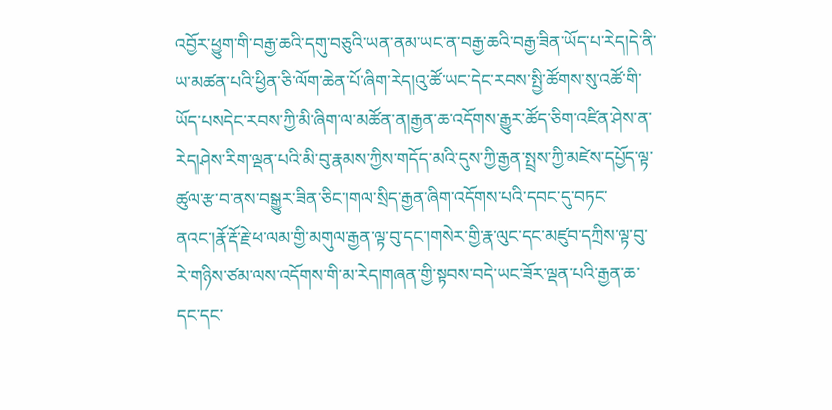འབྱོར་ཕྱུག་གི་བརྒྱ་ཆའི་དགུ་བཅུའི་ཡན་ནམ་ཡང་ན་བརྒྱ་ཆའི་བརྒྱ་ཟིན་ཡོད་པ་རེད།དེ་ནི་ཡ་མཚན་པའི་ཕྱིན་ཅི་ལོག་ཆེན་པོ་ཞིག་རེད།འུ་ཚོ་ཡང་དེང་རབས་སྤྱི་ཚོགས་སུ་འཚོ་གི་ཡོད་པསདེང་རབས་ཀྱི་མི་ཞིག་ལ་མཚོན་ན།རྒྱན་ཆ་འདོགས་རྒྱུར་ཚོད་ཅིག་འཛིན་ཤེས་ན་རེད།ཤེས་རིག་ལྡན་པའི་མི་བུ་རྣམས་ཀྱིས་གདོད་མའི་དུས་ཀྱི་རྒྱན་སྤྲས་ཀྱི་མཛེས་དཔྱོད་ལྟ་ཚུལ་རྩ་བ་ནས་བསྒྱུར་ཟིན་ཅིང་།གལ་སྲིད་རྒྱན་ཞིག་འདོགས་པའི་དབང་དུ་བཏང་ནའང་།རྣོ་རྡོ་རྗེ་ཕ་ལམ་གྱི་མགུལ་རྒྱན་ལྟ་བུ་དང་།གསེར་གྱི་རྣ་ལུང་དང་མཛུབ་དཀྲིས་ལྟ་བུ་རེ་གཉིས་ཙམ་ལས་འདོགས་གི་མ་རེད།གཞན་གྱི་སྟབས་བདེ་ཡང་ཟོར་ལྡན་པའི་རྒྱན་ཆ་དང་དང་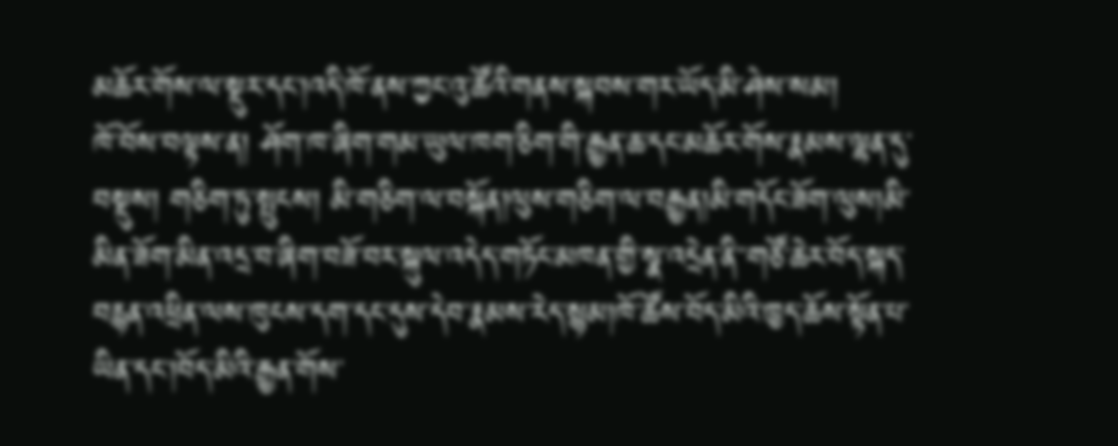མཆོར་གོས་ལ་སྡུར་དང་།འདི་ཁོ་ནས་ཀྱང་འུ་ཚོའི་གནས་སྐབས་གར་ཡོད་མི་ཤེས་སམ།
ཁོ་བོས་བལྟས་ན། ཤོག་ཁ་ཞིག་གམ་ཡུལ་ཁག་ཅིག་གི་རྒྱན་ཆ་དང་མཆོར་གོས་རྣམས་ལྷན་དུ་བསྡུས། གཅིག་ཏུ་སྤུངས། མི་གཅིག་ལ་བསྐོན།ལུས་གཅིག་ལ་བརྒྱན།མི་གདོང་ཟོག་ལུས།མི་མིན་ཟོག་མིན་འདྲ་བ་ཞིག་བཟོ་བར་སྐུལ་འདེད་གཏོང་མཁན་གྱི་སྣ་འདྲེན་ནི་་གཙོ་ཆེར་བོད་སྐད་བརྙན་འཕྲིན་ལས་ཁུངས་དག་དང་དུས་དེབ་རྣམས་རེད་སྙམ།ཁོ་ཚོས་བོད་མིའི་ཁྱད་ཆོས་སྟོན་པ་ཡིན་དང་།བོད་མིའི་རྒྱན་གོས་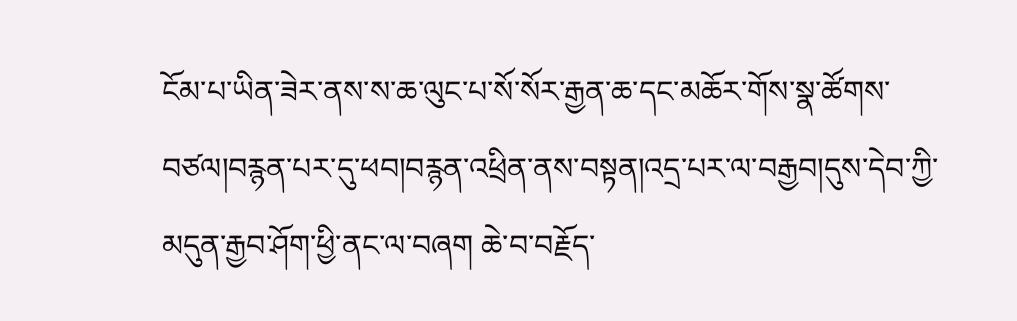ངོམ་པ་ཡིན་ཟེར་ནས་ས་ཆ་ལུང་པ་སོ་སོར་རྒྱན་ཆ་དང་མཆོར་གོས་སྣ་ཚོགས་བཙལ།བརྙན་པར་དུ་ཕབ།བརྙན་འཕྲིན་ནས་བསྟན།འདྲ་པར་ལ་བརྒྱབ།དུས་དེབ་ཀྱི་མདུན་རྒྱབ་ཤོག་ཕྱི་ནང་ལ་བཞག ཆེ་བ་བརྗོད་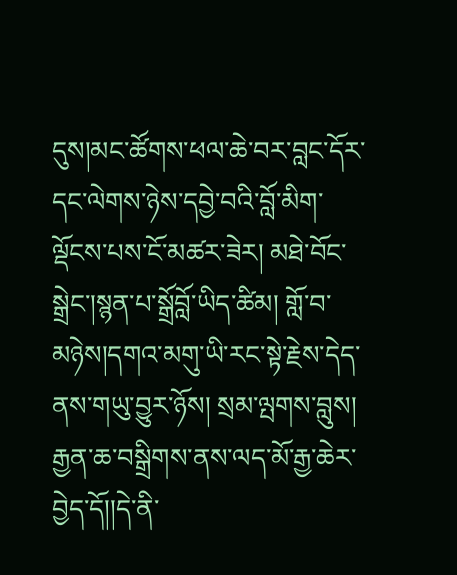དུས།མང་ཚོགས་ཕལ་ཆེ་བར་བླང་དོར་དང་ལེགས་ཉེས་དབྱེ་བའི་བློ་མིག་ལྡོངས་པས་ངོ་མཚར་ཟེར། མཐེ་བོང་སྒྲེང་།སྙན་པ་སྒྲོབློ་ཡིད་ཚིམ། གློ་བ་མཉེས།དགའ་མགུ་ཡི་རང་སྟེ་རྗེས་དེད་ནས་གཡུ་བྱུར་ཉོས། སྲམ་ལྤགས་བླུས། རྒྱན་ཆ་བསྒྲིགས་ནས་ལད་མོ་རྒྱ་ཆེར་བྱེད་དོ།།དེ་ནི་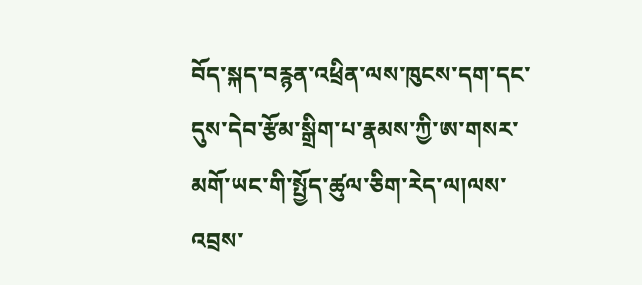བོད་སྐད་བརྙན་འཕྲིན་ལས་ཁུངས་དག་དང་དུས་དེབ་རྩོམ་སྒྲིག་པ་རྣམས་ཀྱི་ཨ་གསར་མགོ་ཡང་གི་སྤྱོད་ཚུལ་ཅིག་རེད་ལ།ལས་འབྲས་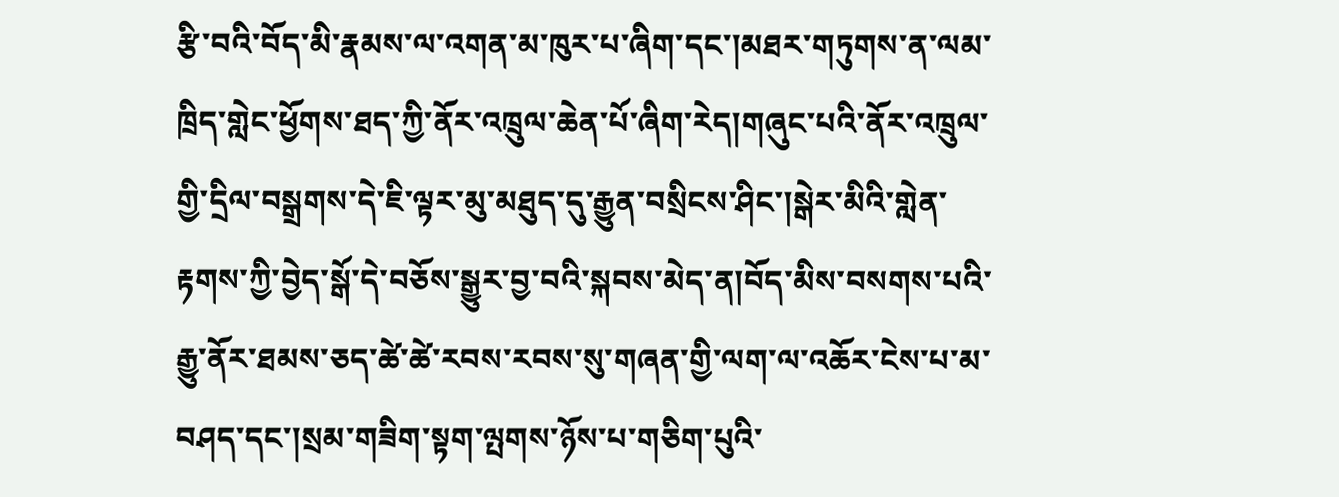རྩི་བའི་བོད་མི་རྣམས་ལ་འགན་མ་ཁུར་པ་ཞིག་དང་།མཐར་གཏུགས་ན་ལམ་ཁྲིད་གླེང་ཕྱོགས་ཐད་ཀྱི་ནོར་འཁྲུལ་ཆེན་པོ་ཞིག་རེད།གཞུང་པའི་ནོར་འཁྲུལ་གྱི་དྲིལ་བསྒྲགས་དེ་ཇི་ལྟར་མུ་མཐུད་དུ་རྒྱུན་བསྲིངས་ཤིང་།སྒེར་མིའི་གླེན་རྟགས་ཀྱི་བྱེད་སྒོ་དེ་བཅོས་སྒྱུར་བྱ་བའི་སྐབས་མེད་ན།བོད་མིས་བསགས་པའི་རྒྱུ་ནོར་ཐམས་ཅད་ཚེ་ཚེ་རབས་རབས་སུ་གཞན་གྱི་ལག་ལ་འཆོར་ངེས་པ་མ་བཤད་དང་།སྲམ་གཟིག་སྟག་ལྤགས་ཉོས་པ་གཅིག་པུའི་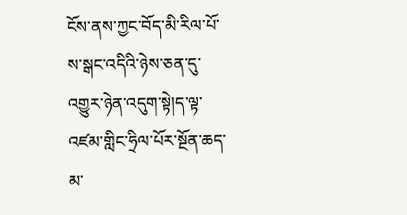ངོས་ནས་ཀྱང་བོད་མི་རིལ་པོ་ས་སྒང་འདིའི་ཉེས་ཅན་དུ་འགྱུར་ཉེན་འདུག་སྟེ།ད་ལྟ་འཛམ་གླིང་ཧྲིལ་པོར་སྔོན་ཆད་མ་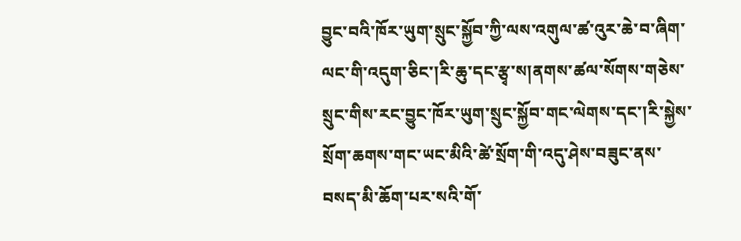བྱུང་བའི་ཁོར་ཡུག་སྲུང་སྐྱོབ་ཀྱི་ལས་འགུལ་ཚ་འུར་ཆེ་བ་ཞིག་ལང་གི་འདུག་ཅིང་།རི་ཆུ་དང་རྩྭ་ས།ནགས་ཚལ་སོགས་གཅེས་སྲུང་གིས་རང་བྱུང་ཁོར་ཡུག་སྲུང་སྐྱོབ་གང་ལེགས་དང་།རི་སྐྱེས་སྲོག་ཆགས་གང་ཡང་མིའི་ཚེ་སྲོག་གི་འདུ་ཤེས་བཟུང་ནས་བསད་མི་ཆོག་པར་སའི་གོ་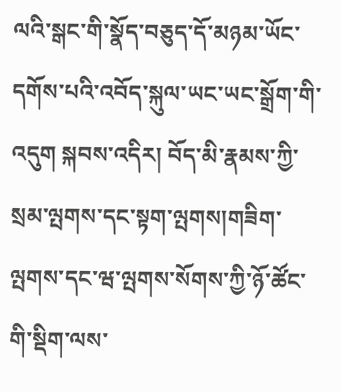ལའི་སྒང་གི་སྣོད་བཅུད་དོ་མཉམ་ཡོང་དགོས་པའི་འབོད་སྐུལ་ཡང་ཡང་སྒྲོག་གི་འདུག སྐབས་འདིར། བོད་མི་རྣམས་ཀྱི་སྲམ་ལྤགས་དང་སྟག་ལྤགས།གཟིག་ལྤགས་དང་ཝ་ལྤགས་སོགས་ཀྱི་ཉོ་ཚོང་གི་སྡིག་ལས་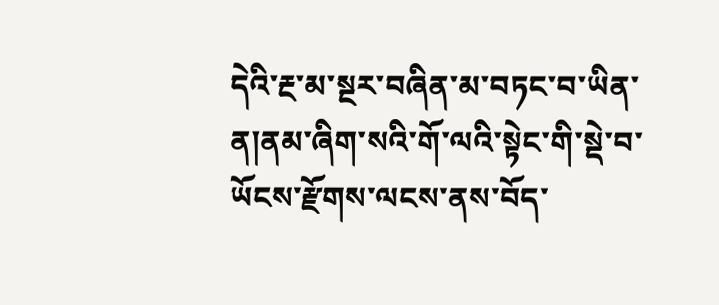དེའི་རྔ་མ་སྔར་བཞིན་མ་བཏང་བ་ཡིན་ན།ནམ་ཞིག་སའི་གོ་ལའི་སྟེང་གི་སྡེ་བ་ཡོངས་རྫོགས་ལངས་ནས་བོད་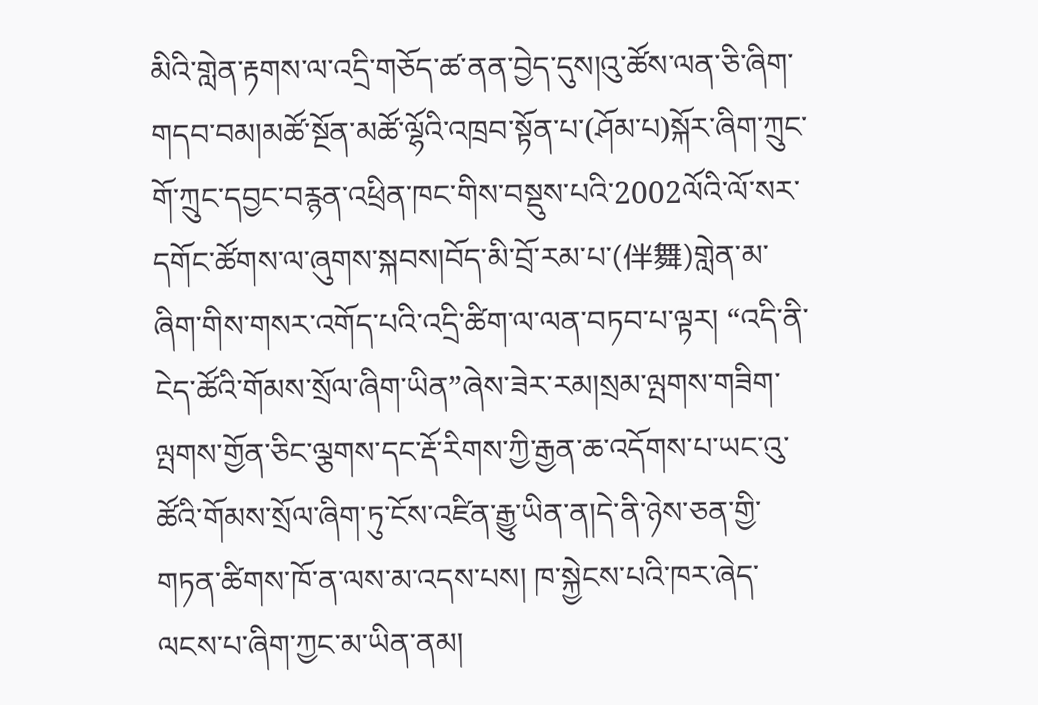མིའི་གླེན་རྟགས་ལ་འདྲི་གཅོད་ཚ་ནན་བྱེད་དུས།འུ་ཚོས་ལན་ཅི་ཞིག་གདབ་བམ།མཚོ་སྔོན་མཚོ་ལྷོའི་འཁྲབ་སྟོན་པ་(ཤོམ་པ)སྐོར་ཞིག་ཀྲུང་གོ་ཀྲུང་དབྱང་བརྙན་འཕྲིན་ཁང་གིས་བསྡུས་པའི་2002ལོའི་ལོ་སར་དགོང་ཚོགས་ལ་ཞུགས་སྐབས།བོད་མི་བྲོ་རམ་པ་(伴舞)གླེན་མ་ཞིག་གིས་གསར་འགོད་པའི་འདྲི་ཚིག་ལ་ལན་བཏབ་པ་ལྟར། “འདི་ནི་ངེད་ཚོའི་གོམས་སྲོལ་ཞིག་ཡིན”ཞེས་ཟེར་རམ།སྲམ་ལྤགས་གཟིག་ལྤགས་གྱོན་ཅིང་ལྕགས་དང་རྡོ་རིགས་ཀྱི་རྒྱན་ཆ་འདོགས་པ་ཡང་འུ་ཚོའི་གོམས་སྲོལ་ཞིག་ཏུ་ངོས་འཛིན་རྒྱུ་ཡིན་ན།དེ་ནི་ཉེས་ཅན་གྱི་གཏན་ཚིགས་ཁོ་ན་ལས་མ་འདས་པས། ཁ་སྐྱེངས་པའི་ཁར་ཞེད་ལངས་པ་ཞིག་ཀྱང་མ་ཡིན་ནམ།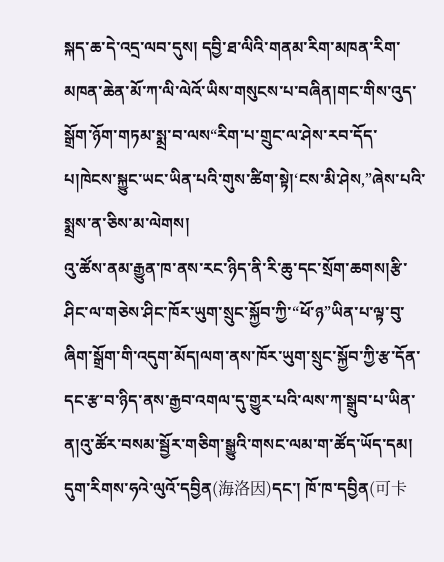སྐད་ཆ་དེ་འདྲ་ལབ་དུས། དབྱི་ཐ་ལིའི་གནམ་རིག་མཁན་རིག་མཁན་ཆེན་མོ་ཀ་ལི་ལེའོ་ཡིས་གསུངས་པ་བཞིན།གང་གིས་འུད་སྒྲོག་ཉོག་གཏམ་སྨྲ་བ་ལས“རིག་པ་གྲུང་ལ་ཤེས་རབ་དོད་པ།ཁེངས་སྐྱུང་ཡང་ཡིན་པའི་གུས་ཚིག་སྟེ།‘ངས་མི་ཤེས,”ཞེས་པའི་སྨྲས་ན་ཅིས་མ་ལེགས།
འུ་ཚོས་ནམ་རྒྱུན་ཁ་ནས་རང་ཉིད་ནི་རི་ཆུ་དང་སྲོག་ཆགས།རྩི་ཤིང་ལ་གཅེས་ཤིང་ཁོར་ཡུག་སྲུང་སྐྱོབ་ཀྱི་“ཕོ་ཉ”ཡིན་པ་ལྟ་བུ་ཞིག་སྒྲོག་གི་འདུག་མོད།ལག་ནས་ཁོར་ཡུག་སྲུང་སྐྱོབ་ཀྱི་རྩ་དོན་དང་རྩ་བ་ཉིད་ནས་རྒྱབ་འགལ་དུ་གྱུར་པའི་ལས་ཀ་སྒྲུབ་པ་ཡིན་ན།འུ་ཚོར་བསམ་སྦྱོར་གཅིག་སྒྱུའི་གསང་ལམ་ག་ཚོད་ཡོད་དམ། དུག་རིགས་ཧའེ་ལུའོ་དབྱིན(海洛因)དང་། ཁོ་ཁ་དབྱིན(可卡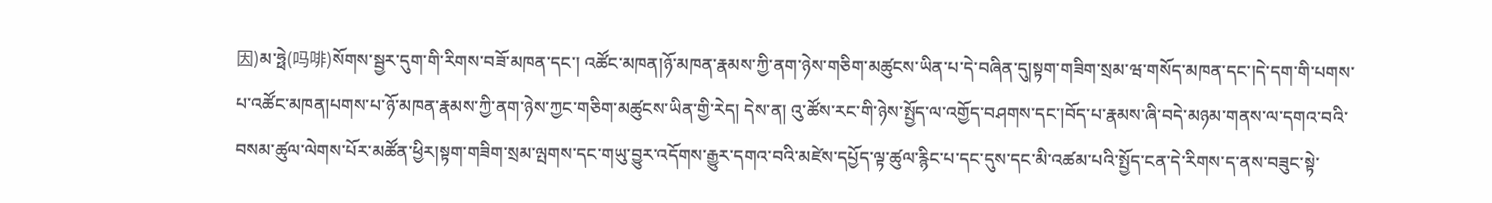因)མ་ཧྥེ(吗啡)སོགས་སྦྱར་དུག་གི་རིགས་བཟོ་མཁན་དང་། འཚོང་མཁན།ཉོ་མཁན་རྣམས་ཀྱི་ནག་ཉེས་གཅིག་མཚུངས་ཡིན་པ་དེ་བཞིན་དུ།སྟག་གཟིག་སྲམ་ཝ་གསོད་མཁན་དང་།དེ་དག་གི་པགས་པ་འཚོང་མཁན།པགས་པ་ཉོ་མཁན་རྣམས་ཀྱི་ནག་ཉེས་ཀྱང་གཅིག་མཚུངས་ཡིན་གྱི་རེད། དེས་ན། འུ་ཚོས་རང་གི་ཉེས་སྤྱོད་ལ་འགྱོད་བཤགས་དང་།བོད་པ་རྣམས་ཞི་བདེ་མཉམ་གནས་ལ་དགའ་བའི་བསམ་ཚུལ་ལེགས་པོར་མཚོན་ཕྱིར།སྟག་གཟིག་སྲམ་ལྤགས་དང་གཡུ་བྱུར་འདོགས་རྒྱུར་དགའ་བའི་མཛེས་དཔྱོད་ལྟ་ཚུལ་རྙིང་པ་དང་དུས་དང་མི་འཚམ་པའི་སྤྱོད་ངན་དེ་རིགས་ད་ནས་བཟུང་སྟེ་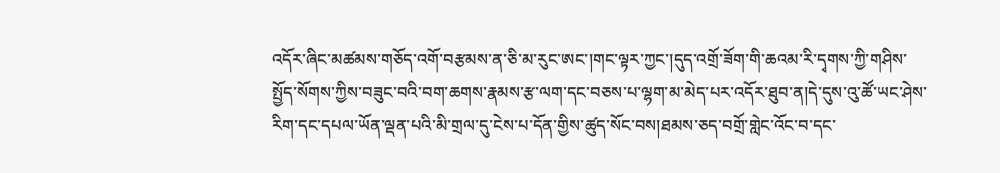འདོར་ཞིང་མཚམས་གཅོད་འགོ་བརྩམས་ན་ཅི་མ་རུང་ཨང་།གང་ལྟར་ཀྱང་།དུད་འགྲོ་ཟོག་གི་ཆའམ་རི་དྭགས་ཀྱི་གཤིས་སྤྱོད་སོགས་ཀྱིས་བཟུང་བའི་བག་ཆགས་རྣམས་རྩ་ལག་དང་བཅས་པ་ལྷག་མ་མེད་པར་འདོར་ཐུབ་ན།དེ་དུས་འུ་ཚོ་ཡང་ཤེས་རིག་དང་དཔལ་ཡོན་ལྡན་པའི་མི་གྲལ་དུ་ངེས་པ་དོན་གྱིས་ཚུད་སོང་བས།ཐམས་ཅད་བགྲོ་གླེང་འོང་བ་དང་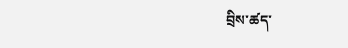བྲིས་ཚད་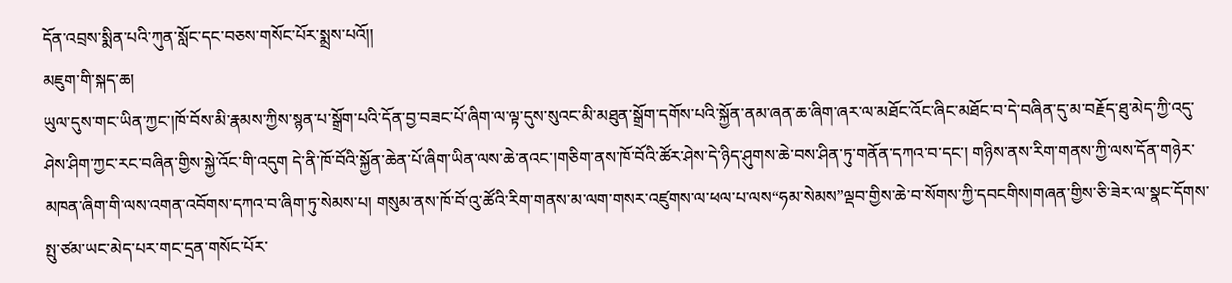དོན་འབྲས་སྨིན་པའི་ཀུན་སློང་དང་བཅས་གསོང་པོར་སྨྲས་པའོ།།
མཇུག་གི་སྐད་ཆ།
ཡུལ་དུས་གང་ཡིན་ཀྱང་།ཁོ་བོས་མི་རྣམས་ཀྱིས་སྙན་པ་སྒྲོག་པའི་དོན་བྱ་བཟང་པོ་ཞིག་ལ་ལྟ་དུས་སུའང་མི་མཐུན་སྒྲོག་དགོས་པའི་སྐྱོན་ནམ་ཞན་ཆ་ཞིག་ཞར་ལ་མཐོང་འོང་ཞིང་མཐོང་བ་དེ་བཞིན་དུ་མ་བརྗོད་ཐུ་མེད་ཀྱི་འདུ་ཤེས་ཤིག་ཀྱང་རང་བཞིན་གྱིས་སྐྱེ་འོང་གི་འདུག དེ་ནི་ཁོ་བོའི་སྐྱོན་ཆེན་པོ་ཞིག་ཡིན་ལས་ཆེ་ནའང་།གཅིག་ནས་ཁོ་བོའི་ཚོར་ཤེས་དེ་ཉིད་ཤུགས་ཆེ་བས་ཤིན་ཏུ་གནོན་དཀའ་བ་དང་། གཉིས་ནས་རིག་གནས་ཀྱི་ལས་དོན་གཉེར་མཁན་ཞིག་གི་ལས་འགན་འབོགས་དཀའ་བ་ཞིག་ཏུ་སེམས་པ། གསུམ་ནས་ཁོ་བོ་འུ་ཚོའི་རིག་གནས་མ་ལག་གསར་འཛུགས་ལ་ཕལ་པ་ལས“ཧམ་སེམས”ལྡབ་གྱིས་ཆེ་བ་སོགས་ཀྱི་དབངགིས།གཞན་གྱིས་ཅི་ཟེར་ལ་སྣང་དོགས་སྤུ་ཙམ་ཡང་མེད་པར་གང་དྲན་གསོང་པོར་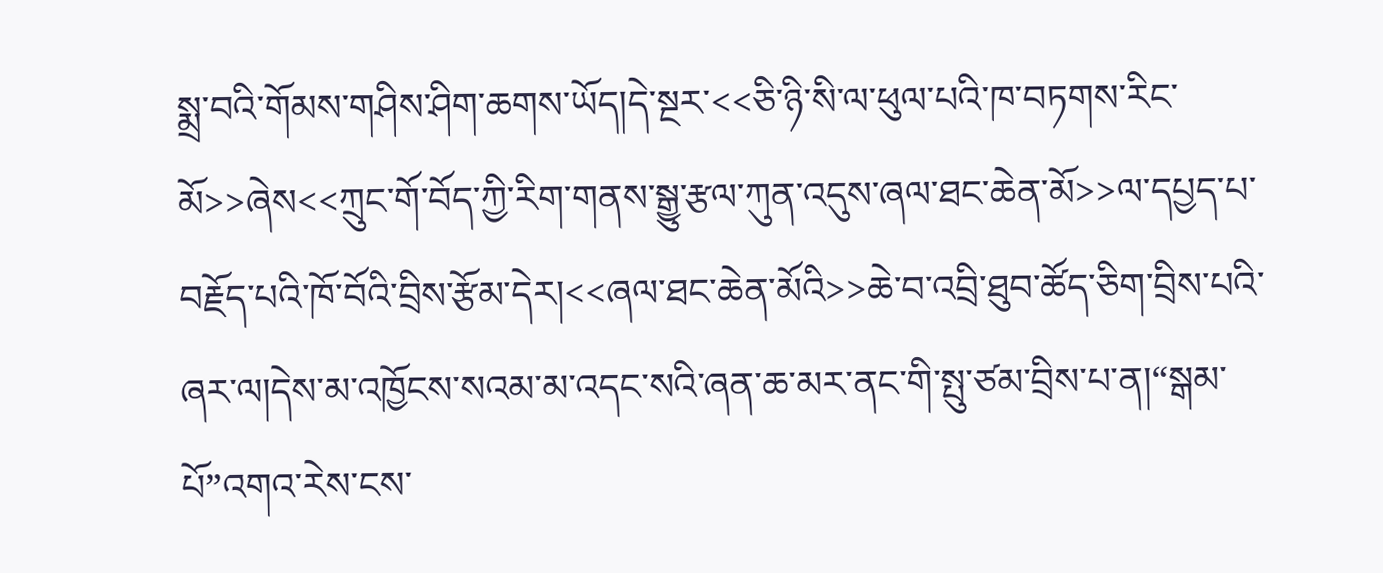སྨྲ་བའི་གོམས་གཤིས་ཤིག་ཆགས་ཡོད།དེ་སྔར་<<ཅི་ཉི་སི་ལ་ཕུལ་པའི་ཁ་བཏགས་རིང་མོ>>ཞེས<<ཀྲུང་གོ་བོད་ཀྱི་རིག་གནས་སྒྱུ་རྩལ་ཀུན་འདུས་ཞལ་ཐང་ཆེན་མོ>>ལ་དཔྱད་པ་བརྗོད་པའི་ཁོ་བོའི་བྲིས་རྩོམ་དེར།<<ཞལ་ཐང་ཆེན་མོའི>>ཆེ་བ་འབྲི་ཐུབ་ཚོད་ཅིག་བྲིས་པའི་ཞར་ལ།དེས་མ་འཁྱོངས་སའམ་མ་འདང་སའི་ཞན་ཆ་མར་ནང་གི་སྤུ་ཙམ་བྲིས་པ་ན།“སྒམ་པོ”འགའ་རེས་ངས་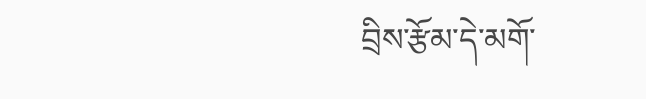བྲིས་རྩོམ་དེ་མགོ་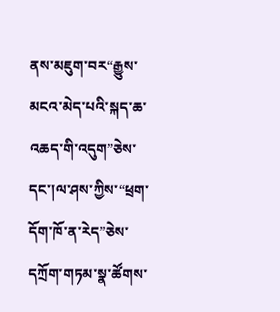ནས་མཇུག་བར“རྒྱུས་མངའ་མེད་པའི་སྐད་ཆ་འཆད་གི་འདུག”ཅེས་དང་།ལ་ཤས་ཀྱིས་“ཕྲག་དོག་ཁོ་ན་རེད”ཅེས་དཀྲོག་གཏམ་སྣ་ཚོགས་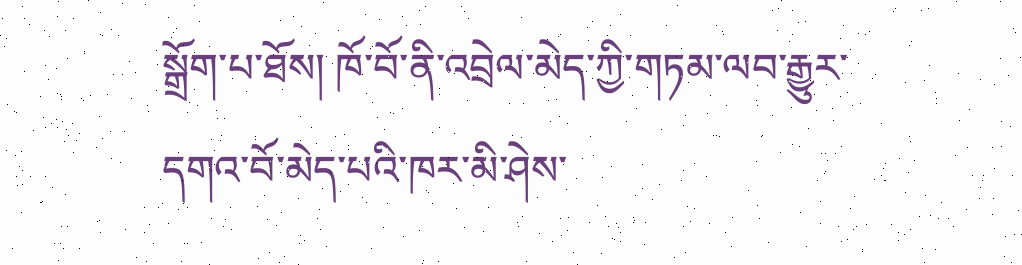སྒྲོག་པ་ཐོས། ཁོ་བོ་ནི་འབྲེལ་མེད་ཀྱི་གཏམ་ལབ་རྒྱུར་དགའ་བོ་མེད་པའི་ཁར་མི་ཤེས་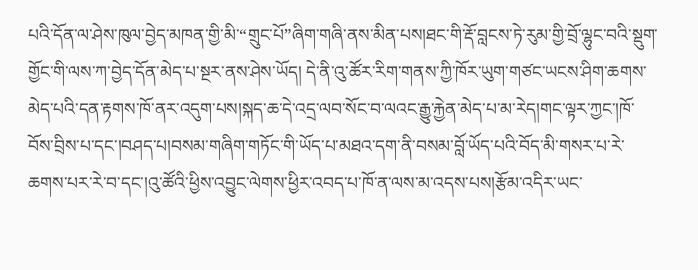པའི་དོན་ལ་ཤེས་ཁུལ་བྱེད་མཁན་གྱི་མི་“གྲུང་པོ”ཞིག་གཞི་ནས་མིན་པས།ཐང་གི་རྡོ་བླངས་ཏེ་རུམ་གྱི་བྲོ་ལྷུང་བའི་སྡུག་གྱོང་གི་ལས་ཀ་བྱེད་དོན་མེད་པ་སྔར་ནས་ཤེས་ཡོད། དེ་ནི་འུ་ཚོར་རིག་གནས་ཀྱི་ཁོར་ཡུག་གཙང་ཡངས་ཤིག་ཆགས་མེད་པའི་དན་རྟགས་ཁོ་ནར་འདུག་པས།སྐད་ཆ་དེ་འདྲ་ལབ་སོང་བ་ལའང་རྒྱུ་རྐྱེན་མེད་པ་མ་རེད།གང་ལྟར་ཀྱང་།ཁོ་བོས་བྲིས་པ་དང་།བཤད་པ།བསམ་གཞིག་གཏོང་གི་ཡོད་པ་མཐའ་དག་ནི་བསམ་བློ་ཡོད་པའི་བོད་མི་གསར་པ་རེ་ཆགས་པར་རེ་བ་དང་།འུ་ཚོའི་ཕྱིས་འབྱུང་ལེགས་ཕྱིར་འབད་པ་ཁོ་ན་ལས་མ་འདས་པས།རྩོམ་འདིར་ཡང་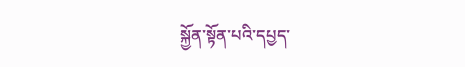སྐྱོན་སྟོན་པའི་དཔྱད་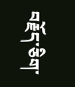བརྗོད་ཅིག་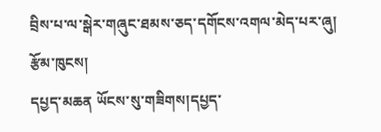བྲིས་པ་ལ་སྒེར་གཞུང་ཐམས་ཅད་དགོངས་འགལ་མེད་པར་ཞུ།
རྩོམ་ཁུངས།
དཔྱད་མཆན ཡོངས་སུ་གཟིགས།དཔྱད་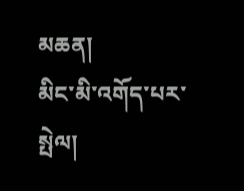མཆན།
མིང་མི་འགོད་པར་སྤེལ།